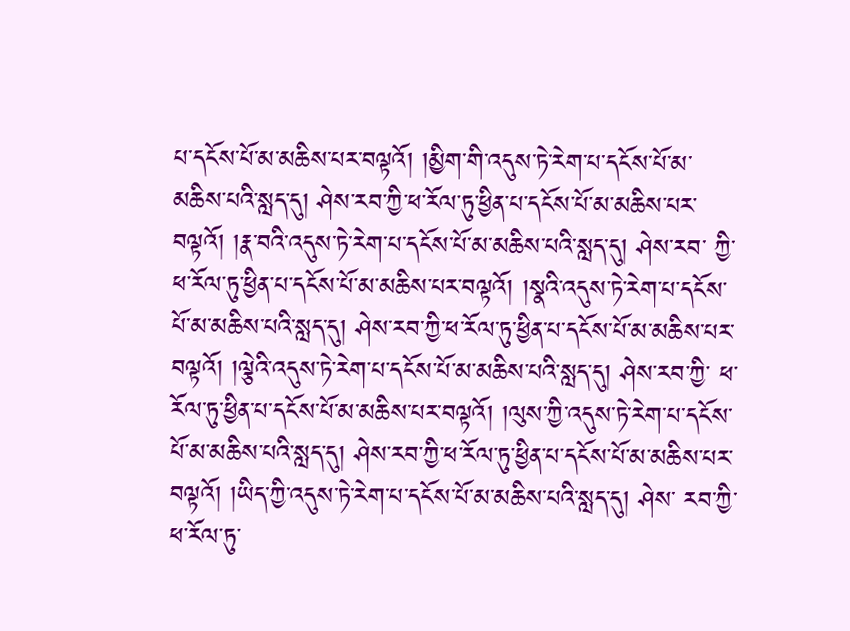པ་དངོས་པོ་མ་མཆིས་པར་བལྟའོ། །མྱིག་གི་འདུས་ཏེ་རེག་པ་དངོས་པོ་མ་མཆིས་པའི་སླད་དུ། ཤེས་རབ་ཀྱི་ཕ་རོལ་ཏུ་ཕྱིན་པ་དངོས་པོ་མ་མཆིས་པར་བལྟའོ། །རྣ་བའི་འདུས་ཏེ་རེག་པ་དངོས་པོ་མ་མཆིས་པའི་སླད་དུ། ཤེས་རབ་ ཀྱི་ཕ་རོལ་ཏུ་ཕྱིན་པ་དངོས་པོ་མ་མཆིས་པར་བལྟའོ། །སྣའི་འདུས་ཏེ་རེག་པ་དངོས་པོ་མ་མཆིས་པའི་སླད་དུ། ཤེས་རབ་ཀྱི་ཕ་རོལ་ཏུ་ཕྱིན་པ་དངོས་པོ་མ་མཆིས་པར་བལྟའོ། །ལྕེའི་འདུས་ཏེ་རེག་པ་དངོས་པོ་མ་མཆིས་པའི་སླད་དུ། ཤེས་རབ་ཀྱི་ ཕ་རོལ་ཏུ་ཕྱིན་པ་དངོས་པོ་མ་མཆིས་པར་བལྟའོ། །ལུས་ཀྱི་འདུས་ཏེ་རེག་པ་དངོས་པོ་མ་མཆིས་པའི་སླད་དུ། ཤེས་རབ་ཀྱི་ཕ་རོལ་ཏུ་ཕྱིན་པ་དངོས་པོ་མ་མཆིས་པར་བལྟའོ། །ཡིད་ཀྱི་འདུས་ཏེ་རེག་པ་དངོས་པོ་མ་མཆིས་པའི་སླད་དུ། ཤེས་ རབ་ཀྱི་ཕ་རོལ་ཏུ་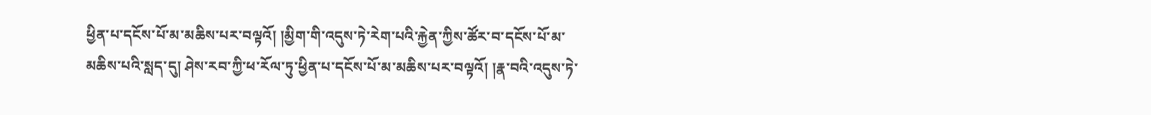ཕྱིན་པ་དངོས་པོ་མ་མཆིས་པར་བལྟའོ། །མྱིག་གི་འདུས་ཏེ་རེག་པའི་རྐྱེན་ཀྱིས་ཚོར་བ་དངོས་པོ་མ་མཆིས་པའི་སླད་དུ། ཤེས་རབ་ཀྱི་ཕ་རོལ་ཏུ་ཕྱིན་པ་དངོས་པོ་མ་མཆིས་པར་བལྟའོ། །རྣ་བའི་འདུས་ཏེ་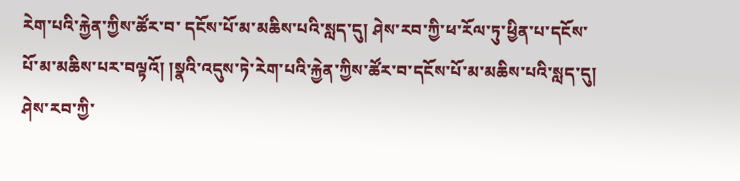རེག་པའི་རྐྱེན་ཀྱིས་ཚོར་བ་ དངོས་པོ་མ་མཆིས་པའི་སླད་དུ། ཤེས་རབ་ཀྱི་ཕ་རོལ་ཏུ་ཕྱིན་པ་དངོས་པོ་མ་མཆིས་པར་བལྟའོ། །སྣའི་འདུས་ཏེ་རེག་པའི་རྐྱེན་ཀྱིས་ཚོར་བ་དངོས་པོ་མ་མཆིས་པའི་སླད་དུ། ཤེས་རབ་ཀྱི་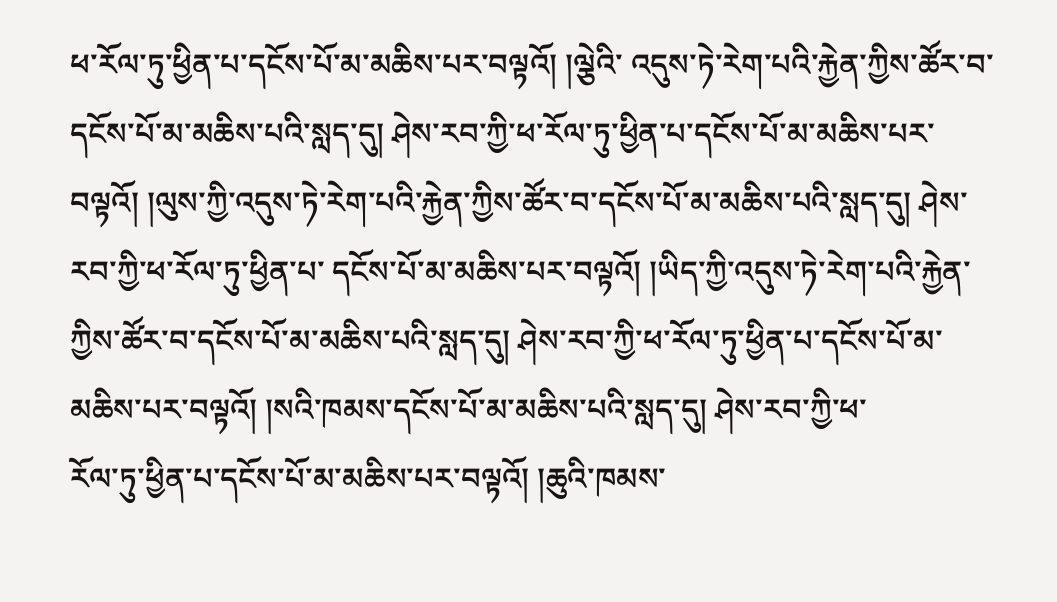ཕ་རོལ་ཏུ་ཕྱིན་པ་དངོས་པོ་མ་མཆིས་པར་བལྟའོ། །ལྕེའི་ འདུས་ཏེ་རེག་པའི་རྐྱེན་ཀྱིས་ཚོར་བ་དངོས་པོ་མ་མཆིས་པའི་སླད་དུ། ཤེས་རབ་ཀྱི་ཕ་རོལ་ཏུ་ཕྱིན་པ་དངོས་པོ་མ་མཆིས་པར་བལྟའོ། །ལུས་ཀྱི་འདུས་ཏེ་རེག་པའི་རྐྱེན་ཀྱིས་ཚོར་བ་དངོས་པོ་མ་མཆིས་པའི་སླད་དུ། ཤེས་རབ་ཀྱི་ཕ་རོལ་ཏུ་ཕྱིན་པ་ དངོས་པོ་མ་མཆིས་པར་བལྟའོ། །ཡིད་ཀྱི་འདུས་ཏེ་རེག་པའི་རྐྱེན་ཀྱིས་ཚོར་བ་དངོས་པོ་མ་མཆིས་པའི་སླད་དུ། ཤེས་རབ་ཀྱི་ཕ་རོལ་ཏུ་ཕྱིན་པ་དངོས་པོ་མ་མཆིས་པར་བལྟའོ། །སའི་ཁམས་དངོས་པོ་མ་མཆིས་པའི་སླད་དུ། ཤེས་རབ་ཀྱི་ཕ་
རོལ་ཏུ་ཕྱིན་པ་དངོས་པོ་མ་མཆིས་པར་བལྟའོ། །ཆུའི་ཁམས་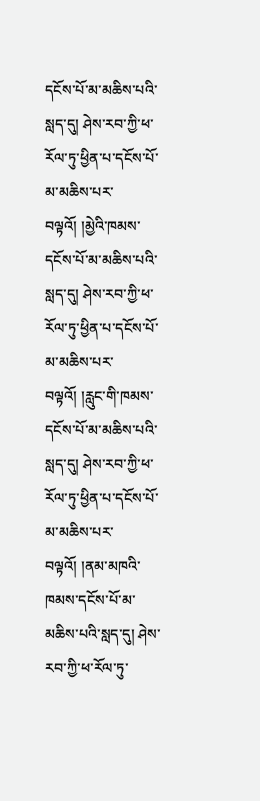དངོས་པོ་མ་མཆིས་པའི་སླད་དུ། ཤེས་རབ་ཀྱི་ཕ་རོལ་ཏུ་ཕྱིན་པ་དངོས་པོ་མ་མཆིས་པར་བལྟའོ། །མྱེའི་ཁམས་དངོས་པོ་མ་མཆིས་པའི་སླད་དུ། ཤེས་རབ་ཀྱི་ཕ་རོལ་ཏུ་ཕྱིན་པ་དངོས་པོ་མ་མཆིས་པར་ བལྟའོ། །རླུང་གི་ཁམས་དངོས་པོ་མ་མཆིས་པའི་སླད་དུ། ཤེས་རབ་ཀྱི་ཕ་རོལ་ཏུ་ཕྱིན་པ་དངོས་པོ་མ་མཆིས་པར་བལྟའོ། །ནམ་མཁའི་ཁམས་དངོས་པོ་མ་མཆིས་པའི་སླད་དུ། ཤེས་རབ་ཀྱི་ཕ་རོལ་ཏུ་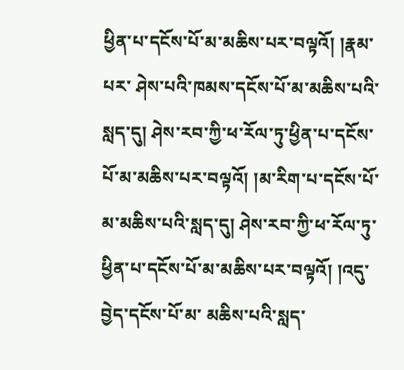ཕྱིན་པ་དངོས་པོ་མ་མཆིས་པར་བལྟའོ། །རྣམ་པར་ ཤེས་པའི་ཁམས་དངོས་པོ་མ་མཆིས་པའི་སླད་དུ། ཤེས་རབ་ཀྱི་ཕ་རོལ་ཏུ་ཕྱིན་པ་དངོས་པོ་མ་མཆིས་པར་བལྟའོ། །མ་རིག་པ་དངོས་པོ་མ་མཆིས་པའི་སླད་དུ། ཤེས་རབ་ཀྱི་ཕ་རོལ་ཏུ་ཕྱིན་པ་དངོས་པོ་མ་མཆིས་པར་བལྟའོ། །འདུ་བྱེད་དངོས་པོ་མ་ མཆིས་པའི་སླད་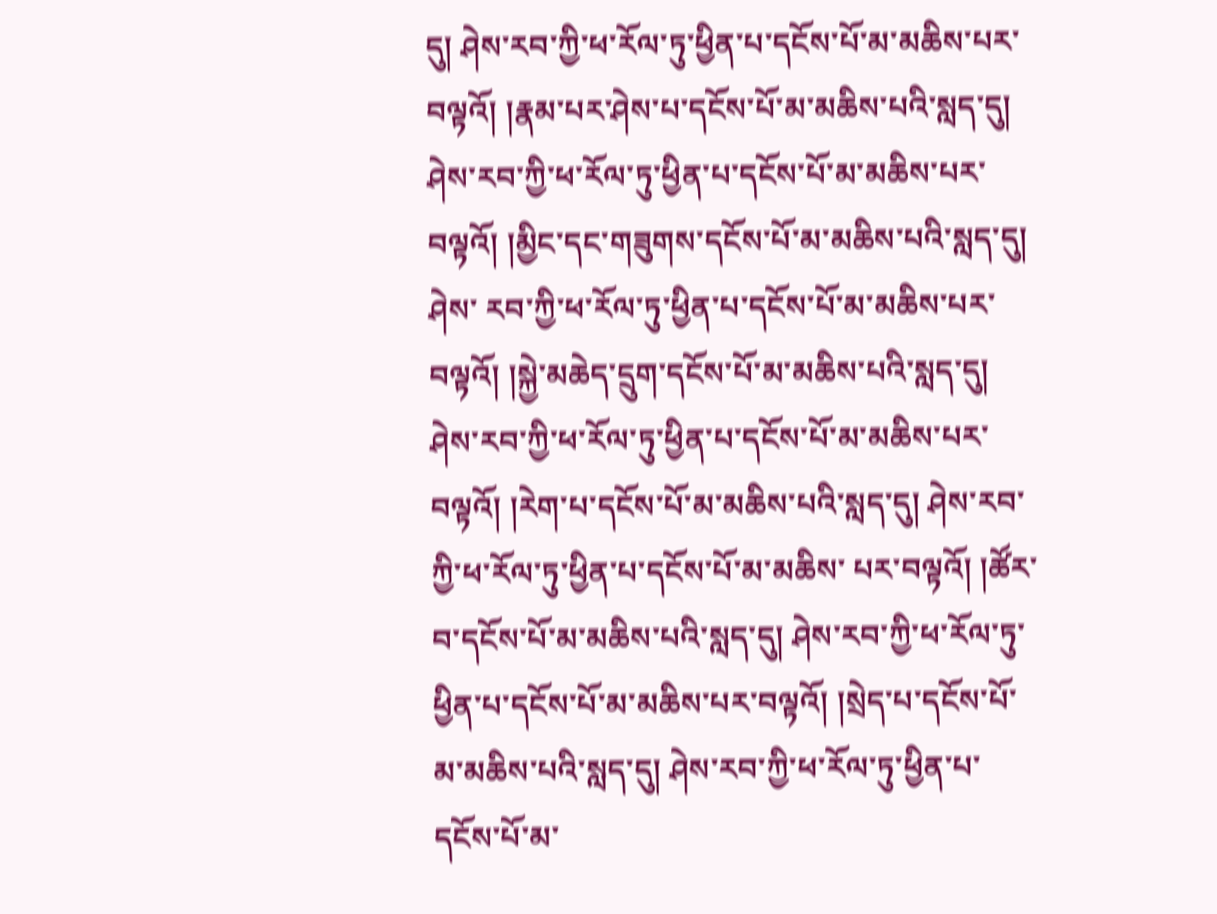དུ། ཤེས་རབ་ཀྱི་ཕ་རོལ་ཏུ་ཕྱིན་པ་དངོས་པོ་མ་མཆིས་པར་བལྟའོ། །རྣམ་པར་ཤེས་པ་དངོས་པོ་མ་མཆིས་པའི་སླད་དུ། ཤེས་རབ་ཀྱི་ཕ་རོལ་ཏུ་ཕྱིན་པ་དངོས་པོ་མ་མཆིས་པར་བལྟའོ། །མྱིང་དང་གཟུགས་དངོས་པོ་མ་མཆིས་པའི་སླད་དུ། ཤེས་ རབ་ཀྱི་ཕ་རོལ་ཏུ་ཕྱིན་པ་དངོས་པོ་མ་མཆིས་པར་བལྟའོ། །སྐྱེ་མཆེད་དྲུག་དངོས་པོ་མ་མཆིས་པའི་སླད་དུ། ཤེས་རབ་ཀྱི་ཕ་རོལ་ཏུ་ཕྱིན་པ་དངོས་པོ་མ་མཆིས་པར་བལྟའོ། །རེག་པ་དངོས་པོ་མ་མཆིས་པའི་སླད་དུ། ཤེས་རབ་ཀྱི་ཕ་རོལ་ཏུ་ཕྱིན་པ་དངོས་པོ་མ་མཆིས་ པར་བལྟའོ། །ཚོར་བ་དངོས་པོ་མ་མཆིས་པའི་སླད་དུ། ཤེས་རབ་ཀྱི་ཕ་རོལ་ཏུ་ཕྱིན་པ་དངོས་པོ་མ་མཆིས་པར་བལྟའོ། །སྲེད་པ་དངོས་པོ་མ་མཆིས་པའི་སླད་དུ། ཤེས་རབ་ཀྱི་ཕ་རོལ་ཏུ་ཕྱིན་པ་དངོས་པོ་མ་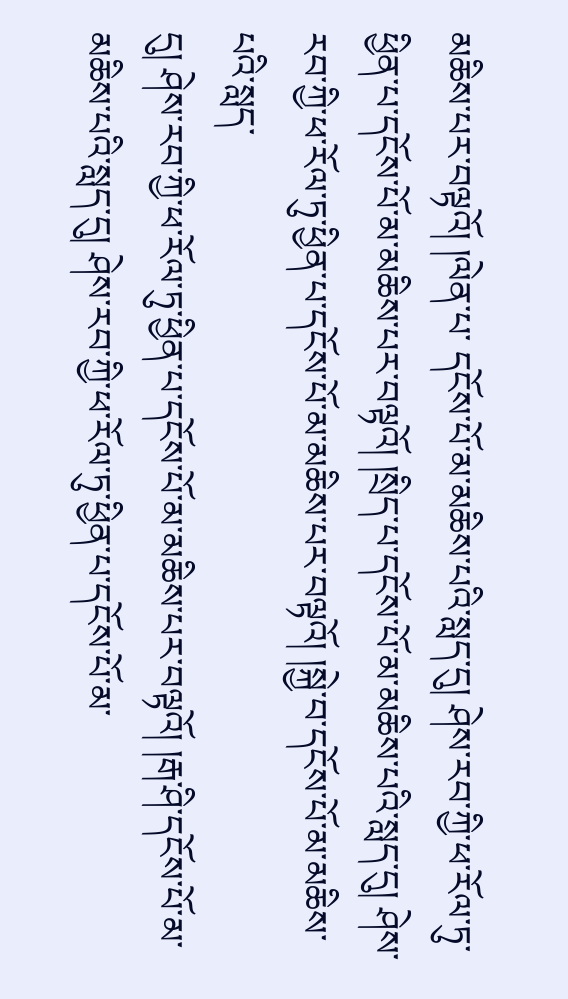མཆིས་པར་བལྟའོ། །ལེན་པ་ དངོས་པོ་མ་མཆིས་པའི་སླད་དུ། ཤེས་རབ་ཀྱི་ཕ་རོལ་ཏུ་ཕྱིན་པ་དངོས་པོ་མ་མཆིས་པར་བལྟའོ། །སྲིད་པ་དངོས་པོ་མ་མཆིས་པའི་སླད་དུ། ཤེས་རབ་ཀྱི་ཕ་རོལ་ཏུ་ཕྱིན་པ་དངོས་པོ་མ་མཆིས་པར་བལྟའོ། །སྐྱེ་བ་དངོས་པོ་མ་མཆིས་པའི་སླད་
དུ། ཤེས་རབ་ཀྱི་ཕ་རོལ་ཏུ་ཕྱིན་པ་དངོས་པོ་མ་མཆིས་པར་བལྟའོ། །རྒ་ཤི་དངོས་པོ་མ་མཆིས་པའི་སླད་དུ། ཤེས་རབ་ཀྱི་ཕ་རོལ་ཏུ་ཕྱིན་པ་དངོས་པོ་མ་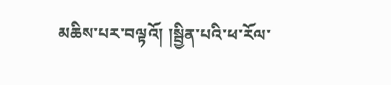མཆིས་པར་བལྟའོ། །སྦྱིན་པའི་ཕ་རོལ་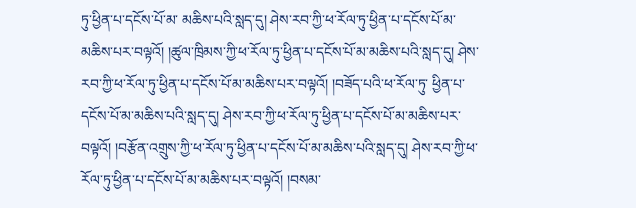ཏུ་ཕྱིན་པ་དངོས་པོ་མ་ མཆིས་པའི་སླད་དུ། ཤེས་རབ་ཀྱི་ཕ་རོལ་ཏུ་ཕྱིན་པ་དངོས་པོ་མ་མཆིས་པར་བལྟའོ། །ཚུལ་ཁྲིམས་ཀྱི་ཕ་རོལ་ཏུ་ཕྱིན་པ་དངོས་པོ་མ་མཆིས་པའི་སླད་དུ། ཤེས་རབ་ཀྱི་ཕ་རོལ་ཏུ་ཕྱིན་པ་དངོས་པོ་མ་མཆིས་པར་བལྟའོ། །བཟོད་པའི་ཕ་རོལ་ཏུ་ ཕྱིན་པ་དངོས་པོ་མ་མཆིས་པའི་སླད་དུ། ཤེས་རབ་ཀྱི་ཕ་རོལ་ཏུ་ཕྱིན་པ་དངོས་པོ་མ་མཆིས་པར་བལྟའོ། །བརྩོན་འགྲུས་ཀྱི་ཕ་རོལ་ཏུ་ཕྱིན་པ་དངོས་པོ་མ་མཆིས་པའི་སླད་དུ། ཤེས་རབ་ཀྱི་ཕ་རོལ་ཏུ་ཕྱིན་པ་དངོས་པོ་མ་མཆིས་པར་བལྟའོ། །བསམ་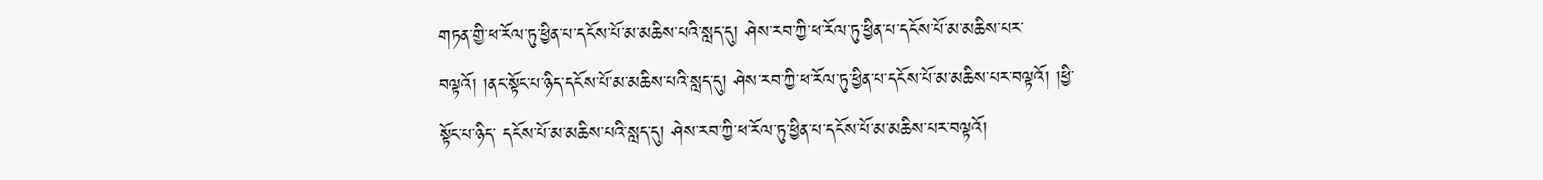གཏན་གྱི་ཕ་རོལ་ཏུ་ཕྱིན་པ་དངོས་པོ་མ་མཆིས་པའི་སླད་དུ། ཤེས་རབ་ཀྱི་ཕ་རོལ་ཏུ་ཕྱིན་པ་དངོས་པོ་མ་མཆིས་པར་བལྟའོ། །ནང་སྟོང་པ་ཉིད་དངོས་པོ་མ་མཆིས་པའི་སླད་དུ། ཤེས་རབ་ཀྱི་ཕ་རོལ་ཏུ་ཕྱིན་པ་དངོས་པོ་མ་མཆིས་པར་བལྟའོ། །ཕྱི་སྟོང་པ་ཉིད་ དངོས་པོ་མ་མཆིས་པའི་སླད་དུ། ཤེས་རབ་ཀྱི་ཕ་རོལ་ཏུ་ཕྱིན་པ་དངོས་པོ་མ་མཆིས་པར་བལྟའོ།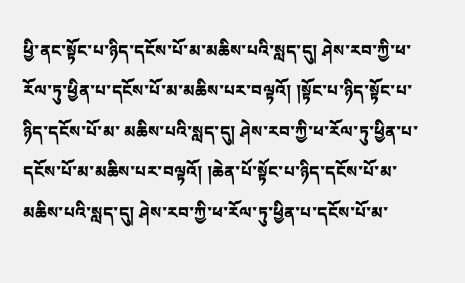ཕྱི་ནང་སྟོང་པ་ཉིད་དངོས་པོ་མ་མཆིས་པའི་སླད་དུ། ཤེས་རབ་ཀྱི་ཕ་རོལ་ཏུ་ཕྱིན་པ་དངོས་པོ་མ་མཆིས་པར་བལྟའོ། །སྟོང་པ་ཉིད་སྟོང་པ་ཉིད་དངོས་པོ་མ་ མཆིས་པའི་སླད་དུ། ཤེས་རབ་ཀྱི་ཕ་རོལ་ཏུ་ཕྱིན་པ་དངོས་པོ་མ་མཆིས་པར་བལྟའོ། །ཆེན་པོ་སྟོང་པ་ཉིད་དངོས་པོ་མ་མཆིས་པའི་སླད་དུ། ཤེས་རབ་ཀྱི་ཕ་རོལ་ཏུ་ཕྱིན་པ་དངོས་པོ་མ་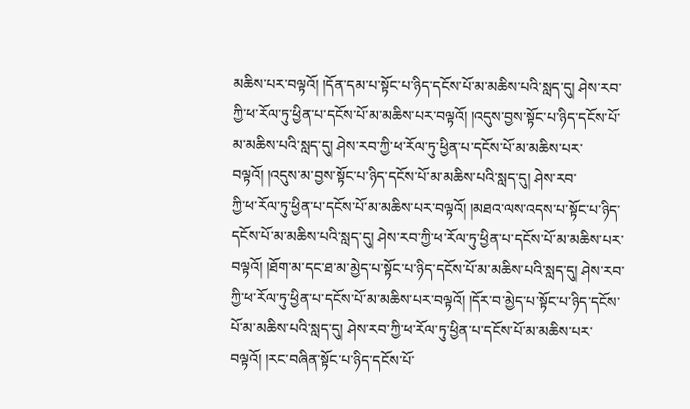མཆིས་པར་བལྟའོ། །དོན་དམ་པ་སྟོང་པ་ཉིད་དངོས་པོ་མ་མཆིས་པའི་སླད་དུ། ཤེས་རབ་ཀྱི་ཕ་རོལ་ཏུ་ཕྱིན་པ་དངོས་པོ་མ་མཆིས་པར་བལྟའོ། །འདུས་བྱས་སྟོང་པ་ཉིད་དངོས་པོ་མ་མཆིས་པའི་སླད་དུ། ཤེས་རབ་ཀྱི་ཕ་རོལ་ཏུ་ཕྱིན་པ་དངོས་པོ་མ་མཆིས་པར་བལྟའོ། །འདུས་མ་བྱས་སྟོང་པ་ཉིད་དངོས་པོ་མ་མཆིས་པའི་སླད་དུ། ཤེས་རབ་
ཀྱི་ཕ་རོལ་ཏུ་ཕྱིན་པ་དངོས་པོ་མ་མཆིས་པར་བལྟའོ། །མཐའ་ལས་འདས་པ་སྟོང་པ་ཉིད་དངོས་པོ་མ་མཆིས་པའི་སླད་དུ། ཤེས་རབ་ཀྱི་ཕ་རོལ་ཏུ་ཕྱིན་པ་དངོས་པོ་མ་མཆིས་པར་བལྟའོ། །ཐོག་མ་དང་ཐ་མ་མྱེད་པ་སྟོང་པ་ཉིད་དངོས་པོ་མ་མཆིས་པའི་སླད་དུ། ཤེས་རབ་ཀྱི་ཕ་རོལ་ཏུ་ཕྱིན་པ་དངོས་པོ་མ་མཆིས་པར་བལྟའོ། །དོར་བ་མྱེད་པ་སྟོང་པ་ཉིད་དངོས་པོ་མ་མཆིས་པའི་སླད་དུ། ཤེས་རབ་ཀྱི་ཕ་རོལ་ཏུ་ཕྱིན་པ་དངོས་པོ་མ་མཆིས་པར་བལྟའོ། །རང་བཞིན་སྟོང་པ་ཉིད་དངོས་པོ་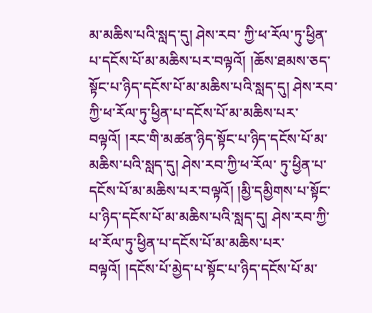མ་མཆིས་པའི་སླད་དུ། ཤེས་རབ་ ཀྱི་ཕ་རོལ་ཏུ་ཕྱིན་པ་དངོས་པོ་མ་མཆིས་པར་བལྟའོ། །ཆོས་ཐམས་ཅད་སྟོང་པ་ཉིད་དངོས་པོ་མ་མཆིས་པའི་སླད་དུ། ཤེས་རབ་ཀྱི་ཕ་རོལ་ཏུ་ཕྱིན་པ་དངོས་པོ་མ་མཆིས་པར་བལྟའོ། །རང་གི་མཚན་ཉིད་སྟོང་པ་ཉིད་དངོས་པོ་མ་མཆིས་པའི་སླད་དུ། ཤེས་རབ་ཀྱི་ཕ་རོལ་ ཏུ་ཕྱིན་པ་དངོས་པོ་མ་མཆིས་པར་བལྟའོ། །མྱི་དམྱིགས་པ་སྟོང་པ་ཉིད་དངོས་པོ་མ་མཆིས་པའི་སླད་དུ། ཤེས་རབ་ཀྱི་ཕ་རོལ་ཏུ་ཕྱིན་པ་དངོས་པོ་མ་མཆིས་པར་བལྟའོ། །དངོས་པོ་མྱེད་པ་སྟོང་པ་ཉིད་དངོས་པོ་མ་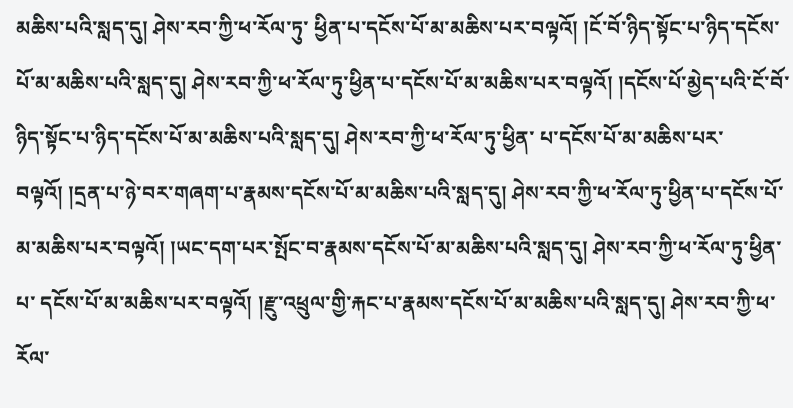མཆིས་པའི་སླད་དུ། ཤེས་རབ་ཀྱི་ཕ་རོལ་ཏུ་ ཕྱིན་པ་དངོས་པོ་མ་མཆིས་པར་བལྟའོ། །ངོ་བོ་ཉིད་སྟོང་པ་ཉིད་དངོས་པོ་མ་མཆིས་པའི་སླད་དུ། ཤེས་རབ་ཀྱི་ཕ་རོལ་ཏུ་ཕྱིན་པ་དངོས་པོ་མ་མཆིས་པར་བལྟའོ། །དངོས་པོ་མྱེད་པའི་ངོ་བོ་ཉིད་སྟོང་པ་ཉིད་དངོས་པོ་མ་མཆིས་པའི་སླད་དུ། ཤེས་རབ་ཀྱི་ཕ་རོལ་ཏུ་ཕྱིན་ པ་དངོས་པོ་མ་མཆིས་པར་བལྟའོ། །དྲན་པ་ཉེ་བར་གཞག་པ་རྣམས་དངོས་པོ་མ་མཆིས་པའི་སླད་དུ། ཤེས་རབ་ཀྱི་ཕ་རོལ་ཏུ་ཕྱིན་པ་དངོས་པོ་མ་མཆིས་པར་བལྟའོ། །ཡང་དག་པར་སྤོང་བ་རྣམས་དངོས་པོ་མ་མཆིས་པའི་སླད་དུ། ཤེས་རབ་ཀྱི་ཕ་རོལ་ཏུ་ཕྱིན་པ་ དངོས་པོ་མ་མཆིས་པར་བལྟའོ། །རྫུ་འཕྲུལ་གྱི་རྐང་པ་རྣམས་དངོས་པོ་མ་མཆིས་པའི་སླད་དུ། ཤེས་རབ་ཀྱི་ཕ་རོལ་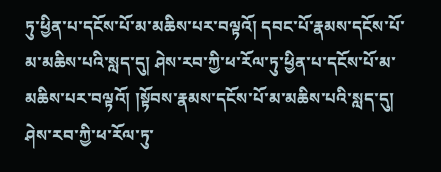ཏུ་ཕྱིན་པ་དངོས་པོ་མ་མཆིས་པར་བལྟའོ། དབང་པོ་རྣམས་དངོས་པོ་མ་མཆིས་པའི་སླད་དུ། ཤེས་རབ་ཀྱི་ཕ་རོལ་ཏུ་ཕྱིན་པ་དངོས་པོ་མ་
མཆིས་པར་བལྟའོ། །སྟོབས་རྣམས་དངོས་པོ་མ་མཆིས་པའི་སླད་དུ། ཤེས་རབ་ཀྱི་ཕ་རོལ་ཏུ་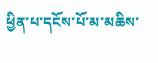ཕྱིན་པ་དངོས་པོ་མ་མཆིས་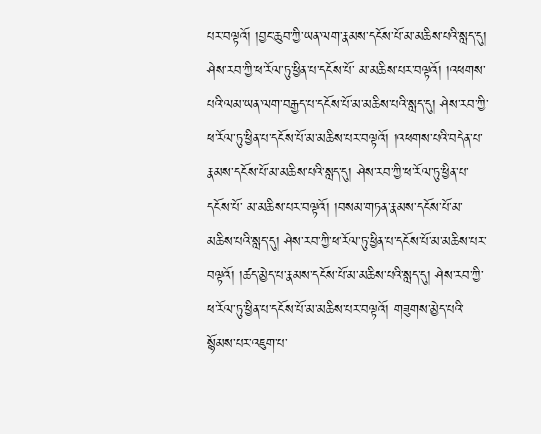པར་བལྟའོ། །བྱང་ཆུབ་ཀྱི་ཡན་ལག་རྣམས་དངོས་པོ་མ་མཆིས་པའི་སླད་དུ། ཤེས་རབ་ཀྱི་ཕ་རོལ་ཏུ་ཕྱིན་པ་དངོས་པོ་ མ་མཆིས་པར་བལྟའོ། །འཕགས་པའི་ལམ་ཡན་ལག་བརྒྱད་པ་དངོས་པོ་མ་མཆིས་པའི་སླད་དུ། ཤེས་རབ་ཀྱི་ཕ་རོལ་ཏུ་ཕྱིན་པ་དངོས་པོ་མ་མཆིས་པར་བལྟའོ། །འཕགས་པའི་བདེན་པ་རྣམས་དངོས་པོ་མ་མཆིས་པའི་སླད་དུ། ཤེས་རབ་ཀྱི་ཕ་རོལ་ཏུ་ཕྱིན་པ་དངོས་པོ་ མ་མཆིས་པར་བལྟའོ། །བསམ་གཏན་རྣམས་དངོས་པོ་མ་མཆིས་པའི་སླད་དུ། ཤེས་རབ་ཀྱི་ཕ་རོལ་ཏུ་ཕྱིན་པ་དངོས་པོ་མ་མཆིས་པར་བལྟའོ། །ཚད་མྱེད་པ་རྣམས་དངོས་པོ་མ་མཆིས་པའི་སླད་དུ། ཤེས་རབ་ཀྱི་ཕ་རོལ་ཏུ་ཕྱིན་པ་དངོས་པོ་མ་མཆིས་པར་བལྟའོ། གཟུགས་མྱེད་པའི་སྙོམས་པར་འཇུག་པ་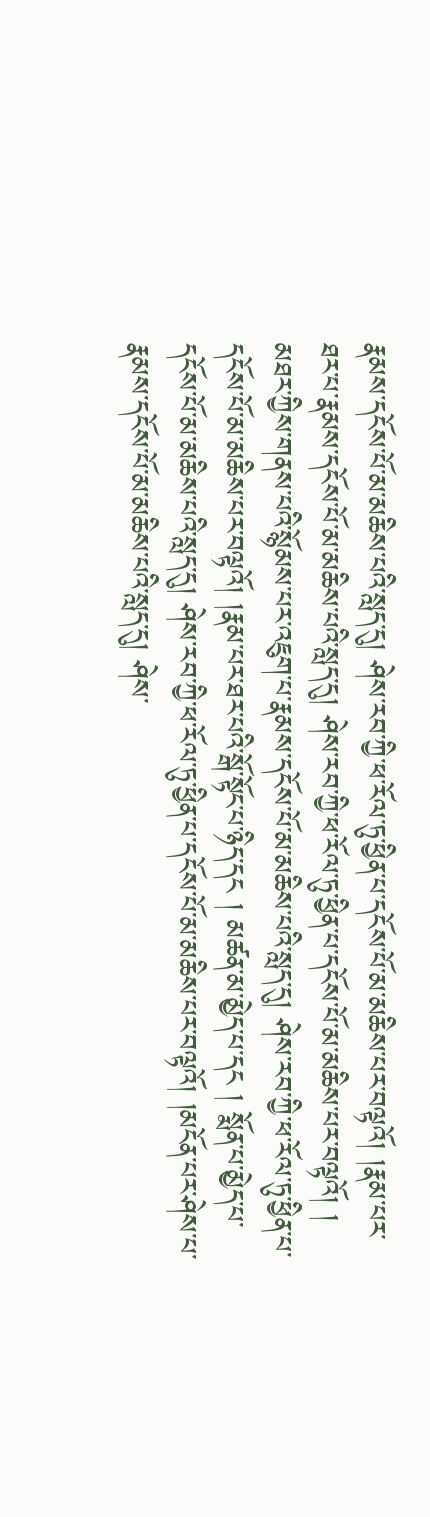རྣམས་དངོས་པོ་མ་མཆིས་པའི་སླད་དུ། ཤེས་རབ་ཀྱི་ཕ་རོལ་ཏུ་ཕྱིན་པ་དངོས་པོ་མ་མཆིས་པར་བལྟའོ། །རྣམ་པར་ཐར་པ་རྣམས་དངོས་པོ་མ་མཆིས་པའི་སླད་དུ། ཤེས་རབ་ཀྱི་ཕ་རོལ་ཏུ་ཕྱིན་པ་དངོས་པོ་མ་མཆིས་པར་བལྟའོ། ། མཐར་ཀྱིས་གནས་པའི་སྙོམས་པར་འཇུག་པ་རྣམས་དངོས་པོ་མ་མཆིས་པའི་སླད་དུ། ཤེས་རབ་ཀྱི་ཕ་རོལ་ཏུ་ཕྱིན་པ་དངོས་པོ་མ་མཆིས་པར་བལྟའོ། །རྣམ་པར་ཐར་པའི་སྒོ་སྟོང་པ་ཉིད་དང ། མཚན་མ་མྱེད་པ་དང ། སྨོན་པ་མྱེད་པ་དངོས་པོ་མ་མཆིས་པའི་སླད་དུ། ཤེས་རབ་ཀྱི་ཕ་རོལ་ཏུ་ཕྱིན་པ་དངོས་པོ་མ་མཆིས་པར་བལྟའོ། །མངོན་པར་ཤེས་པ་རྣམས་དངོས་པོ་མ་མཆིས་པའི་སླད་དུ། ཤེས་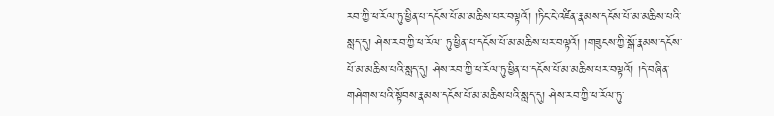རབ་ཀྱི་ཕ་རོལ་ཏུ་ཕྱིན་པ་དངོས་པོ་མ་མཆིས་པར་བལྟའོ། །ཏིང་ངེ་འཛིན་རྣམས་དངོས་པོ་མ་མཆིས་པའི་སླད་དུ། ཤེས་རབ་ཀྱི་ཕ་རོལ་ ཏུ་ཕྱིན་པ་དངོས་པོ་མ་མཆིས་པར་བལྟའོ། །གཟུངས་ཀྱི་སྒོ་རྣམས་དངོས་པོ་མ་མཆིས་པའི་སླད་དུ། ཤེས་རབ་ཀྱི་ཕ་རོལ་ཏུ་ཕྱིན་པ་དངོས་པོ་མ་མཆིས་པར་བལྟའོ། །དེ་བཞིན་གཤེགས་པའི་སྟོབས་རྣམས་དངོས་པོ་མ་མཆིས་པའི་སླད་དུ། ཤེས་རབ་ཀྱི་ཕ་རོལ་ཏུ་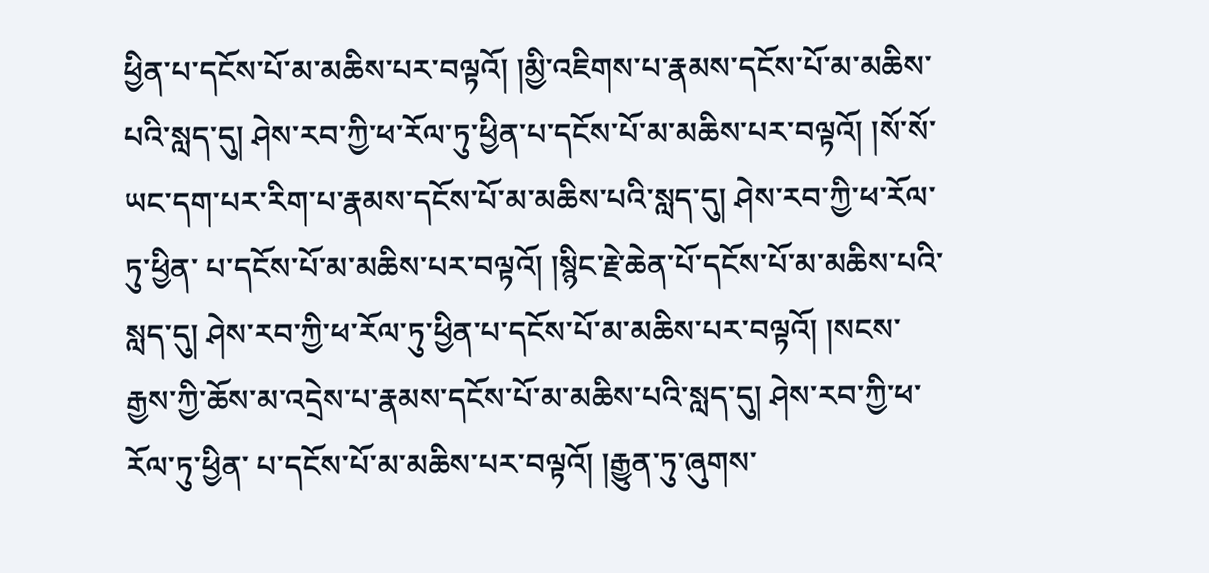ཕྱིན་པ་དངོས་པོ་མ་མཆིས་པར་བལྟའོ། །མྱི་འཇིགས་པ་རྣམས་དངོས་པོ་མ་མཆིས་པའི་སླད་དུ། ཤེས་རབ་ཀྱི་ཕ་རོལ་ཏུ་ཕྱིན་པ་དངོས་པོ་མ་མཆིས་པར་བལྟའོ། །སོ་སོ་ཡང་དག་པར་རིག་པ་རྣམས་དངོས་པོ་མ་མཆིས་པའི་སླད་དུ། ཤེས་རབ་ཀྱི་ཕ་རོལ་ཏུ་ཕྱིན་ པ་དངོས་པོ་མ་མཆིས་པར་བལྟའོ། །སྙིང་རྗེ་ཆེན་པོ་དངོས་པོ་མ་མཆིས་པའི་སླད་དུ། ཤེས་རབ་ཀྱི་ཕ་རོལ་ཏུ་ཕྱིན་པ་དངོས་པོ་མ་མཆིས་པར་བལྟའོ། །སངས་རྒྱས་ཀྱི་ཆོས་མ་འདྲེས་པ་རྣམས་དངོས་པོ་མ་མཆིས་པའི་སླད་དུ། ཤེས་རབ་ཀྱི་ཕ་རོལ་ཏུ་ཕྱིན་ པ་དངོས་པོ་མ་མཆིས་པར་བལྟའོ། །རྒྱུན་ཏུ་ཞུགས་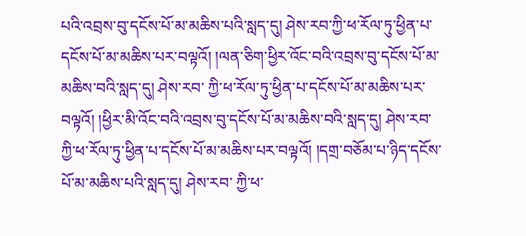པའི་འབྲས་བུ་དངོས་པོ་མ་མཆིས་པའི་སླད་དུ། ཤེས་རབ་ཀྱི་ཕ་རོལ་ཏུ་ཕྱིན་པ་དངོས་པོ་མ་མཆིས་པར་བལྟའོ། །ལན་ཅིག་ཕྱིར་འོང་བའི་འབྲས་བུ་དངོས་པོ་མ་མཆིས་བའི་སླད་དུ། ཤེས་རབ་ ཀྱི་ཕ་རོལ་ཏུ་ཕྱིན་པ་དངོས་པོ་མ་མཆིས་པར་བལྟའོ། །ཕྱིར་མི་འོང་བའི་འབྲས་བུ་དངོས་པོ་མ་མཆིས་བའི་སླད་དུ། ཤེས་རབ་ཀྱི་ཕ་རོལ་ཏུ་ཕྱིན་པ་དངོས་པོ་མ་མཆིས་པར་བལྟའོ། །དགྲ་བཅོམ་པ་ཉིད་དངོས་པོ་མ་མཆིས་པའི་སླད་དུ། ཤེས་རབ་ ཀྱི་ཕ་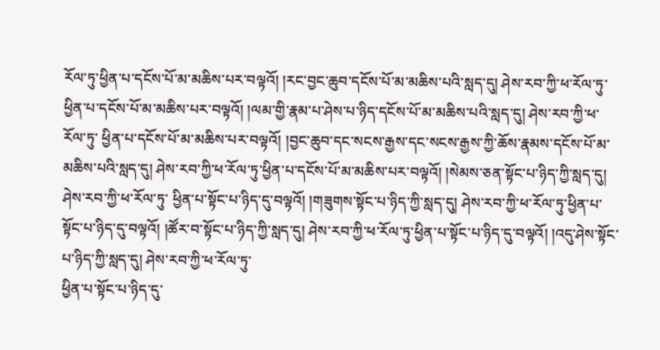རོལ་ཏུ་ཕྱིན་པ་དངོས་པོ་མ་མཆིས་པར་བལྟའོ། །རང་བྱང་ཆུབ་དངོས་པོ་མ་མཆིས་པའི་སླད་དུ། ཤེས་རབ་ཀྱི་ཕ་རོལ་ཏུ་ཕྱིན་པ་དངོས་པོ་མ་མཆིས་པར་བལྟའོ། །ལམ་གྱི་རྣམ་པ་ཤེས་པ་ཉིད་དངོས་པོ་མ་མཆིས་པའི་སླད་དུ། ཤེས་རབ་ཀྱི་ཕ་རོལ་ཏུ་ ཕྱིན་པ་དངོས་པོ་མ་མཆིས་པར་བལྟའོ། །བྱང་ཆུབ་དང་སངས་རྒྱས་དང་སངས་རྒྱས་ཀྱི་ཆོས་རྣམས་དངོས་པོ་མ་མཆིས་པའི་སླད་དུ། ཤེས་རབ་ཀྱི་ཕ་རོལ་ཏུ་ཕྱིན་པ་དངོས་པོ་མ་མཆིས་པར་བལྟའོ། །སེམས་ཅན་སྟོང་པ་ཉིད་ཀྱི་སླད་དུ། ཤེས་རབ་ཀྱི་ཕ་རོལ་ཏུ་ ཕྱིན་པ་སྟོང་པ་ཉིད་དུ་བལྟའོ། །གཟུགས་སྟོང་པ་ཉིད་ཀྱི་སླད་དུ། ཤེས་རབ་ཀྱི་ཕ་རོལ་ཏུ་ཕྱིན་པ་སྟོང་པ་ཉིད་དུ་བལྟའོ། །ཚོར་བ་སྟོང་པ་ཉིད་ཀྱི་སླད་དུ། ཤེས་རབ་ཀྱི་ཕ་རོལ་ཏུ་ཕྱིན་པ་སྟོང་པ་ཉིད་དུ་བལྟའོ། །འདུ་ཤེས་སྟོང་པ་ཉིད་ཀྱི་སླད་དུ། ཤེས་རབ་ཀྱི་ཕ་རོལ་ཏུ་
ཕྱིན་པ་སྟོང་པ་ཉིད་དུ་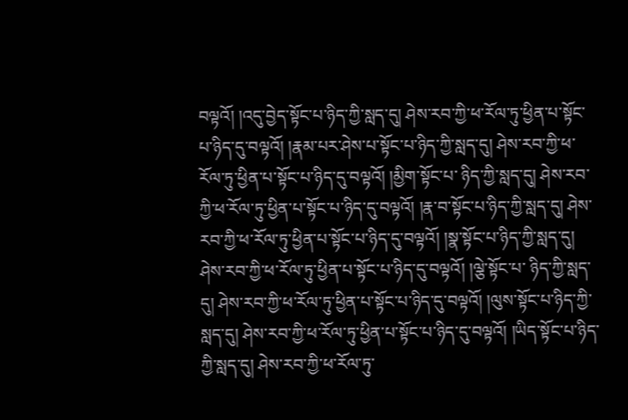བལྟའོ། །འདུ་བྱེད་སྟོང་པ་ཉིད་ཀྱི་སླད་དུ། ཤེས་རབ་ཀྱི་ཕ་རོལ་ཏུ་ཕྱིན་པ་སྟོང་པ་ཉིད་དུ་བལྟའོ། །རྣམ་པར་ཤེས་པ་སྟོང་པ་ཉིད་ཀྱི་སླད་དུ། ཤེས་རབ་ཀྱི་ཕ་རོལ་ཏུ་ཕྱིན་པ་སྟོང་པ་ཉིད་དུ་བལྟའོ། །མྱིག་སྟོང་པ་ ཉིད་ཀྱི་སླད་དུ། ཤེས་རབ་ཀྱི་ཕ་རོལ་ཏུ་ཕྱིན་པ་སྟོང་པ་ཉིད་དུ་བལྟའོ། །རྣ་བ་སྟོང་པ་ཉིད་ཀྱི་སླད་དུ། ཤེས་རབ་ཀྱི་ཕ་རོལ་ཏུ་ཕྱིན་པ་སྟོང་པ་ཉིད་དུ་བལྟའོ། །སྣ་སྟོང་པ་ཉིད་ཀྱི་སླད་དུ། ཤེས་རབ་ཀྱི་ཕ་རོལ་ཏུ་ཕྱིན་པ་སྟོང་པ་ཉིད་དུ་བལྟའོ། །ལྕེ་སྟོང་པ་ ཉིད་ཀྱི་སླད་དུ། ཤེས་རབ་ཀྱི་ཕ་རོལ་ཏུ་ཕྱིན་པ་སྟོང་པ་ཉིད་དུ་བལྟའོ། །ལུས་སྟོང་པ་ཉིད་ཀྱི་སླད་དུ། ཤེས་རབ་ཀྱི་ཕ་རོལ་ཏུ་ཕྱིན་པ་སྟོང་པ་ཉིད་དུ་བལྟའོ། །ཡིད་སྟོང་པ་ཉིད་ཀྱི་སླད་དུ། ཤེས་རབ་ཀྱི་ཕ་རོལ་ཏུ་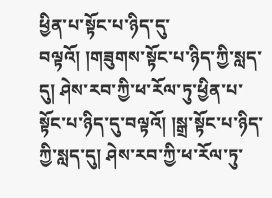ཕྱིན་པ་སྟོང་པ་ཉིད་དུ་ བལྟའོ། །གཟུགས་སྟོང་པ་ཉིད་ཀྱི་སླད་དུ། ཤེས་རབ་ཀྱི་ཕ་རོལ་ཏུ་ཕྱིན་པ་སྟོང་པ་ཉིད་དུ་བལྟའོ། །སྒྲ་སྟོང་པ་ཉིད་ཀྱི་སླད་དུ། ཤེས་རབ་ཀྱི་ཕ་རོལ་ཏུ་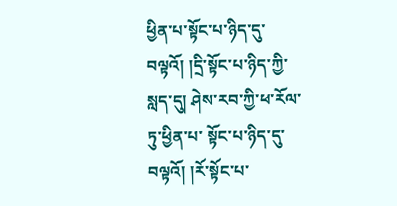ཕྱིན་པ་སྟོང་པ་ཉིད་དུ་བལྟའོ། །དྲི་སྟོང་པ་ཉིད་ཀྱི་སླད་དུ། ཤེས་རབ་ཀྱི་ཕ་རོལ་ཏུ་ཕྱིན་པ་ སྟོང་པ་ཉིད་དུ་བལྟའོ། །རོ་སྟོང་པ་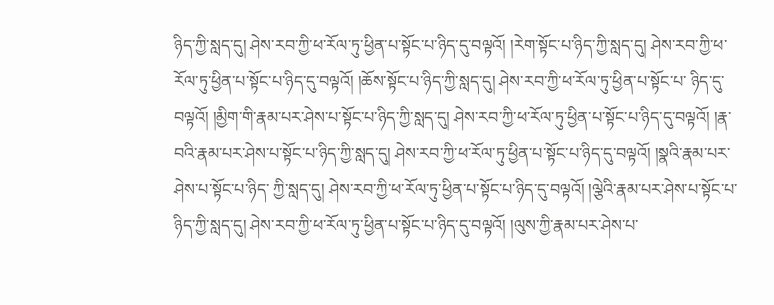ཉིད་ཀྱི་སླད་དུ། ཤེས་རབ་ཀྱི་ཕ་རོལ་ཏུ་ཕྱིན་པ་སྟོང་པ་ཉིད་དུ་བལྟའོ། །རེག་སྟོང་པ་ཉིད་ཀྱི་སླད་དུ། ཤེས་རབ་ཀྱི་ཕ་རོལ་ཏུ་ཕྱིན་པ་སྟོང་པ་ཉིད་དུ་བལྟའོ། །ཆོས་སྟོང་པ་ཉིད་ཀྱི་སླད་དུ། ཤེས་རབ་ཀྱི་ཕ་རོལ་ཏུ་ཕྱིན་པ་སྟོང་པ་ ཉིད་དུ་བལྟའོ། །མྱིག་གི་རྣམ་པར་ཤེས་པ་སྟོང་པ་ཉིད་ཀྱི་སླད་དུ། ཤེས་རབ་ཀྱི་ཕ་རོལ་ཏུ་ཕྱིན་པ་སྟོང་པ་ཉིད་དུ་བལྟའོ། །རྣ་བའི་རྣམ་པར་ཤེས་པ་སྟོང་པ་ཉིད་ཀྱི་སླད་དུ། ཤེས་རབ་ཀྱི་ཕ་རོལ་ཏུ་ཕྱིན་པ་སྟོང་པ་ཉིད་དུ་བལྟའོ། །སྣའི་རྣམ་པར་ཤེས་པ་སྟོང་པ་ཉིད་ ཀྱི་སླད་དུ། ཤེས་རབ་ཀྱི་ཕ་རོལ་ཏུ་ཕྱིན་པ་སྟོང་པ་ཉིད་དུ་བལྟའོ། །ལྕེའི་རྣམ་པར་ཤེས་པ་སྟོང་པ་ཉིད་ཀྱི་སླད་དུ། ཤེས་རབ་ཀྱི་ཕ་རོལ་ཏུ་ཕྱིན་པ་སྟོང་པ་ཉིད་དུ་བལྟའོ། །ལུས་ཀྱི་རྣམ་པར་ཤེས་པ་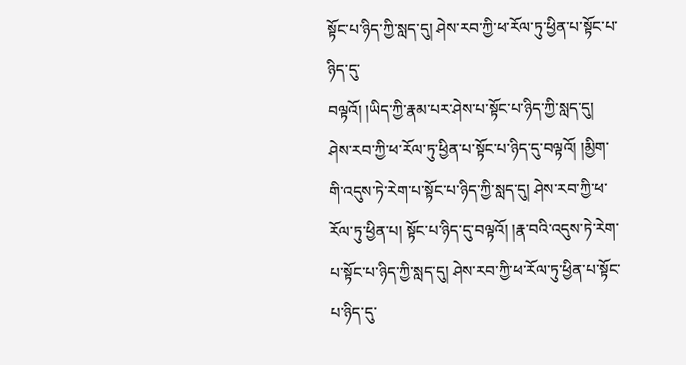སྟོང་པ་ཉིད་ཀྱི་སླད་དུ། ཤེས་རབ་ཀྱི་ཕ་རོལ་ཏུ་ཕྱིན་པ་སྟོང་པ་ཉིད་དུ་
བལྟའོ། །ཡིད་ཀྱི་རྣམ་པར་ཤེས་པ་སྟོང་པ་ཉིད་ཀྱི་སླད་དུ། ཤེས་རབ་ཀྱི་ཕ་རོལ་ཏུ་ཕྱིན་པ་སྟོང་པ་ཉིད་དུ་བལྟའོ། །མྱིག་གི་འདུས་ཏེ་རེག་པ་སྟོང་པ་ཉིད་ཀྱི་སླད་དུ། ཤེས་རབ་ཀྱི་ཕ་རོལ་ཏུ་ཕྱིན་པ། སྟོང་པ་ཉིད་དུ་བལྟའོ། །རྣ་བའི་འདུས་ཏེ་རེག་ པ་སྟོང་པ་ཉིད་ཀྱི་སླད་དུ། ཤེས་རབ་ཀྱི་ཕ་རོལ་ཏུ་ཕྱིན་པ་སྟོང་པ་ཉིད་དུ་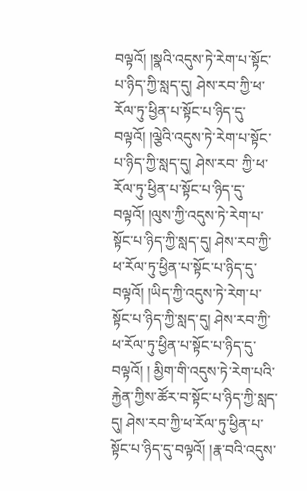བལྟའོ། །སྣའི་འདུས་ཏེ་རེག་པ་སྟོང་པ་ཉིད་ཀྱི་སླད་དུ། ཤེས་རབ་ཀྱི་ཕ་རོལ་ཏུ་ཕྱིན་པ་སྟོང་པ་ཉིད་དུ་བལྟའོ། །ལྕེའི་འདུས་ཏེ་རེག་པ་སྟོང་པ་ཉིད་ཀྱི་སླད་དུ། ཤེས་རབ་ ཀྱི་ཕ་རོལ་ཏུ་ཕྱིན་པ་སྟོང་པ་ཉིད་དུ་བལྟའོ། །ལུས་ཀྱི་འདུས་ཏེ་རེག་པ་སྟོང་པ་ཉིད་ཀྱི་སླད་དུ། ཤེས་རབ་ཀྱི་ཕ་རོལ་ཏུ་ཕྱིན་པ་སྟོང་པ་ཉིད་དུ་བལྟའོ། །ཡིད་ཀྱི་འདུས་ཏེ་རེག་པ་སྟོང་པ་ཉིད་ཀྱི་སླད་དུ། ཤེས་རབ་ཀྱི་ཕ་རོལ་ཏུ་ཕྱིན་པ་སྟོང་པ་ཉིད་དུ་བལྟའོ། ། མྱིག་གི་འདུས་ཏེ་རེག་པའི་རྐྱེན་ཀྱིས་ཚོར་བ་སྟོང་པ་ཉིད་ཀྱི་སླད་དུ། ཤེས་རབ་ཀྱི་ཕ་རོལ་ཏུ་ཕྱིན་པ་སྟོང་པ་ཉིད་དུ་བལྟའོ། །རྣ་བའི་འདུས་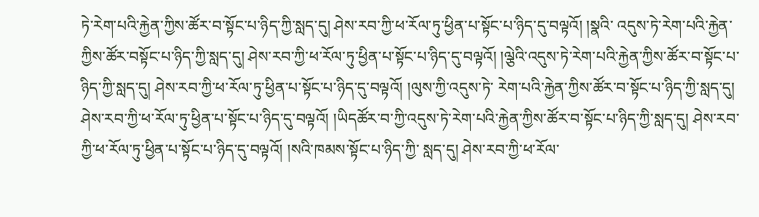ཏེ་རེག་པའི་རྐྱེན་ཀྱིས་ཚོར་བ་སྟོང་པ་ཉིད་ཀྱི་སླད་དུ། ཤེས་རབ་ཀྱི་ཕ་རོལ་ཏུ་ཕྱིན་པ་སྟོང་པ་ཉིད་དུ་བལྟའོ། །སྣའི་ འདུས་ཏེ་རེག་པའི་རྐྱེན་ཀྱིས་ཚོར་བསྟོང་པ་ཉིད་ཀྱི་སླད་དུ། ཤེས་རབ་ཀྱི་ཕ་རོལ་ཏུ་ཕྱིན་པ་སྟོང་པ་ཉིད་དུ་བལྟའོ། །ལྕེའི་འདུས་ཏེ་རེག་པའི་རྐྱེན་ཀྱིས་ཚོར་བ་སྟོང་པ་ཉིད་ཀྱི་སླད་དུ། ཤེས་རབ་ཀྱི་ཕ་རོལ་ཏུ་ཕྱིན་པ་སྟོང་པ་ཉིད་དུ་བལྟའོ། །ལུས་ཀྱི་འདུས་ཏེ་ རེག་པའི་རྐྱེན་ཀྱིས་ཚོར་བ་སྟོང་པ་ཉིད་ཀྱི་སླད་དུ། ཤེས་རབ་ཀྱི་ཕ་རོལ་ཏུ་ཕྱིན་པ་སྟོང་པ་ཉིད་དུ་བལྟའོ། །ཡིདཚོར་བ་ཀྱི་འདུས་ཏེ་རེག་པའི་རྐྱེན་ཀྱིས་ཚོར་བ་སྟོང་པ་ཉིད་ཀྱི་སླད་དུ། ཤེས་རབ་ཀྱི་ཕ་རོལ་ཏུ་ཕྱིན་པ་སྟོང་པ་ཉིད་དུ་བལྟའོ། །སའི་ཁམས་སྟོང་པ་ཉིད་ཀྱི་ སླད་དུ། ཤེས་རབ་ཀྱི་ཕ་རོལ་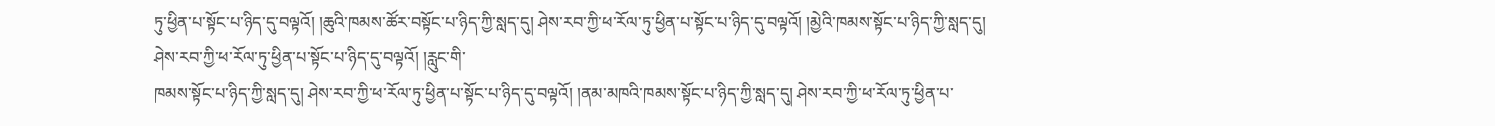ཏུ་ཕྱིན་པ་སྟོང་པ་ཉིད་དུ་བལྟའོ། །ཆུའི་ཁམས་ཚོར་བསྟོང་པ་ཉིད་ཀྱི་སླད་དུ། ཤེས་རབ་ཀྱི་ཕ་རོལ་ཏུ་ཕྱིན་པ་སྟོང་པ་ཉིད་དུ་བལྟའོ། །མྱེའི་ཁམས་སྟོང་པ་ཉིད་ཀྱི་སླད་དུ། ཤེས་རབ་ཀྱི་ཕ་རོལ་ཏུ་ཕྱིན་པ་སྟོང་པ་ཉིད་དུ་བལྟའོ། །རླུང་གི་
ཁམས་སྟོང་པ་ཉིད་ཀྱི་སླད་དུ། ཤེས་རབ་ཀྱི་ཕ་རོལ་ཏུ་ཕྱིན་པ་སྟོང་པ་ཉིད་དུ་བལྟའོ། །ནམ་མཁའི་ཁམས་སྟོང་པ་ཉིད་ཀྱི་སླད་དུ། ཤེས་རབ་ཀྱི་ཕ་རོལ་ཏུ་ཕྱིན་པ་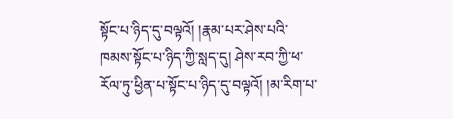སྟོང་པ་ཉིད་དུ་བལྟའོ། །རྣམ་པར་ཤེས་པའི་ཁམས་སྟོང་པ་ཉིད་ཀྱི་སླད་དུ། ཤེས་རབ་ཀྱི་ཕ་རོལ་ཏུ་ཕྱིན་པ་སྟོང་པ་ཉིད་དུ་བལྟའོ། །མ་རིག་པ་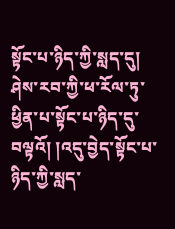སྟོང་པ་ཉིད་ཀྱི་སླད་དུ། ཤེས་རབ་ཀྱི་ཕ་རོལ་ཏུ་ཕྱིན་པ་སྟོང་པ་ཉིད་དུ་བལྟའོ། །འདུ་བྱེད་སྟོང་པ་ཉིད་ཀྱི་སླད་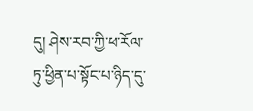དུ། ཤེས་རབ་ཀྱི་ཕ་རོལ་ཏུ་ཕྱིན་པ་སྟོང་པ་ཉིད་དུ་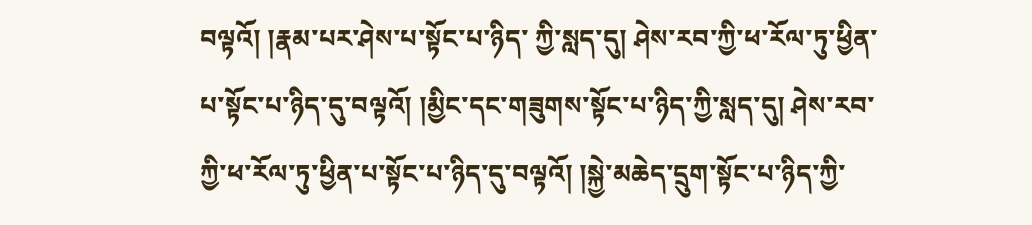བལྟའོ། །རྣམ་པར་ཤེས་པ་སྟོང་པ་ཉིད་ ཀྱི་སླད་དུ། ཤེས་རབ་ཀྱི་ཕ་རོལ་ཏུ་ཕྱིན་པ་སྟོང་པ་ཉིད་དུ་བལྟའོ། །མྱིང་དང་གཟུགས་སྟོང་པ་ཉིད་ཀྱི་སླད་དུ། ཤེས་རབ་ཀྱི་ཕ་རོལ་ཏུ་ཕྱིན་པ་སྟོང་པ་ཉིད་དུ་བལྟའོ། །སྐྱེ་མཆེད་དྲུག་སྟོང་པ་ཉིད་ཀྱི་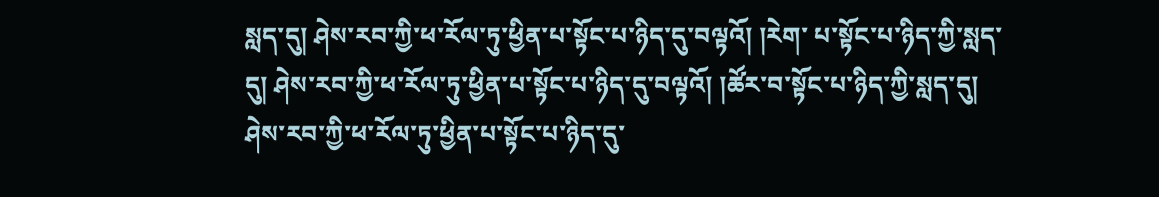སླད་དུ། ཤེས་རབ་ཀྱི་ཕ་རོལ་ཏུ་ཕྱིན་པ་སྟོང་པ་ཉིད་དུ་བལྟའོ། །རེག་ པ་སྟོང་པ་ཉིད་ཀྱི་སླད་དུ། ཤེས་རབ་ཀྱི་ཕ་རོལ་ཏུ་ཕྱིན་པ་སྟོང་པ་ཉིད་དུ་བལྟའོ། །ཚོར་བ་སྟོང་པ་ཉིད་ཀྱི་སླད་དུ། ཤེས་རབ་ཀྱི་ཕ་རོལ་ཏུ་ཕྱིན་པ་སྟོང་པ་ཉིད་དུ་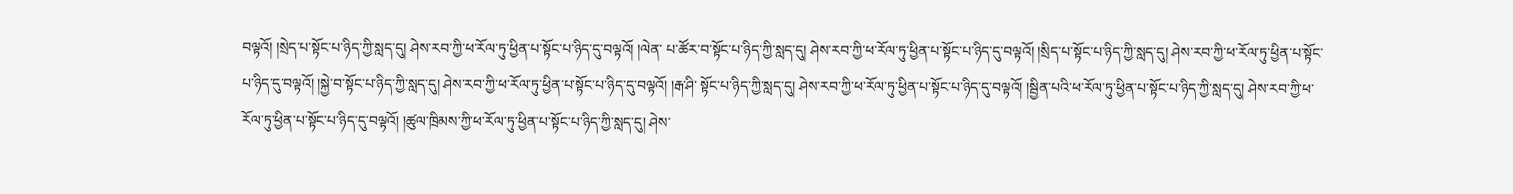བལྟའོ། །སྲེད་པ་སྟོང་པ་ཉིད་ཀྱི་སླད་དུ། ཤེས་རབ་ཀྱི་ཕ་རོལ་ཏུ་ཕྱིན་པ་སྟོང་པ་ཉིད་དུ་བལྟའོ། །ལེན་ པ་ཚོར་བ་སྟོང་པ་ཉིད་ཀྱི་སླད་དུ། ཤེས་རབ་ཀྱི་ཕ་རོལ་ཏུ་ཕྱིན་པ་སྟོང་པ་ཉིད་དུ་བལྟའོ། །སྲིད་པ་སྟོང་པ་ཉིད་ཀྱི་སླད་དུ། ཤེས་རབ་ཀྱི་ཕ་རོལ་ཏུ་ཕྱིན་པ་སྟོང་པ་ཉིད་དུ་བལྟའོ། །སྐྱེ་བ་སྟོང་པ་ཉིད་ཀྱི་སླད་དུ། ཤེས་རབ་ཀྱི་ཕ་རོལ་ཏུ་ཕྱིན་པ་སྟོང་པ་ཉིད་དུ་བལྟའོ། །རྒ་ཤི་ སྟོང་པ་ཉིད་ཀྱི་སླད་དུ། ཤེས་རབ་ཀྱི་ཕ་རོལ་ཏུ་ཕྱིན་པ་སྟོང་པ་ཉིད་དུ་བལྟའོ། །སྦྱིན་པའི་ཕ་རོལ་ཏུ་ཕྱིན་པ་སྟོང་པ་ཉིད་ཀྱི་སླད་དུ། ཤེས་རབ་ཀྱི་ཕ་རོལ་ཏུ་ཕྱིན་པ་སྟོང་པ་ཉིད་དུ་བལྟའོ། །ཚུལ་ཁྲིམས་ཀྱི་ཕ་རོལ་ཏུ་ཕྱིན་པ་སྟོང་པ་ཉིད་ཀྱི་སླད་དུ། ཤེས་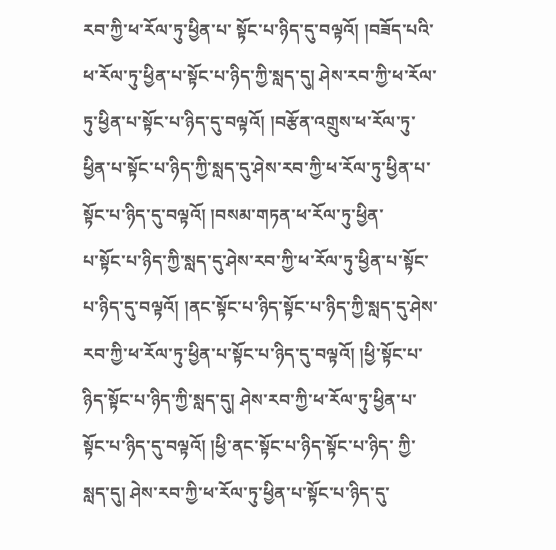རབ་ཀྱི་ཕ་རོལ་ཏུ་ཕྱིན་པ་ སྟོང་པ་ཉིད་དུ་བལྟའོ། །བཟོད་པའི་ཕ་རོལ་ཏུ་ཕྱིན་པ་སྟོང་པ་ཉིད་ཀྱི་སླད་དུ། ཤེས་རབ་ཀྱི་ཕ་རོལ་ཏུ་ཕྱིན་པ་སྟོང་པ་ཉིད་དུ་བལྟའོ། །བརྩོན་འགྲུས་ཕ་རོལ་ཏུ་ཕྱིན་པ་སྟོང་པ་ཉིད་ཀྱི་སླད་དུ་ཤེས་རབ་ཀྱི་ཕ་རོལ་ཏུ་ཕྱིན་པ་སྟོང་པ་ཉིད་དུ་བལྟའོ། །བསམ་གཏན་ཕ་རོལ་ཏུ་ཕྱིན་
པ་སྟོང་པ་ཉིད་ཀྱི་སླད་དུ་ཤེས་རབ་ཀྱི་ཕ་རོལ་ཏུ་ཕྱིན་པ་སྟོང་པ་ཉིད་དུ་བལྟའོ། །ནང་སྟོང་པ་ཉིད་སྟོང་པ་ཉིད་ཀྱི་སླད་དུ་ཤེས་རབ་ཀྱི་ཕ་རོལ་ཏུ་ཕྱིན་པ་སྟོང་པ་ཉིད་དུ་བལྟའོ། །ཕྱི་སྟོང་པ་ཉིད་སྟོང་པ་ཉིད་ཀྱི་སླད་དུ། ཤེས་རབ་ཀྱི་ཕ་རོལ་ཏུ་ཕྱིན་པ་སྟོང་པ་ཉིད་དུ་བལྟའོ། །ཕྱི་ནང་སྟོང་པ་ཉིད་སྟོང་པ་ཉིད་ ཀྱི་སླད་དུ། ཤེས་རབ་ཀྱི་ཕ་རོལ་ཏུ་ཕྱིན་པ་སྟོང་པ་ཉིད་དུ་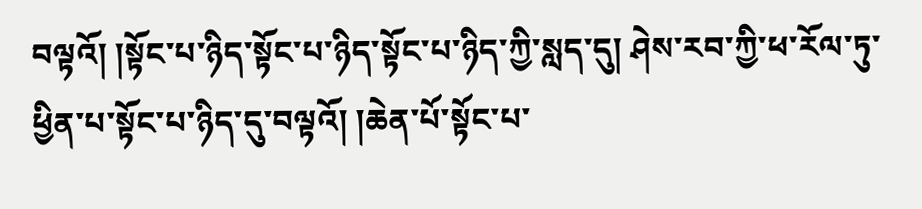བལྟའོ། །སྟོང་པ་ཉིད་སྟོང་པ་ཉིད་སྟོང་པ་ཉིད་ཀྱི་སླད་དུ། ཤེས་རབ་ཀྱི་ཕ་རོལ་ཏུ་ཕྱིན་པ་སྟོང་པ་ཉིད་དུ་བལྟའོ། །ཆེན་པོ་སྟོང་པ་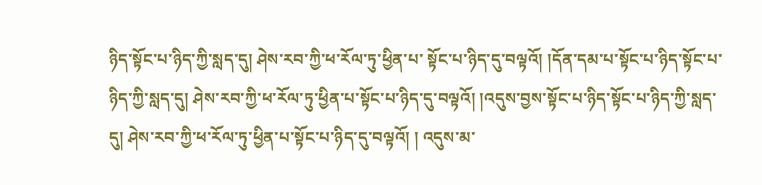ཉིད་སྟོང་པ་ཉིད་ཀྱི་སླད་དུ། ཤེས་རབ་ཀྱི་ཕ་རོལ་ཏུ་ཕྱིན་པ་ སྟོང་པ་ཉིད་དུ་བལྟའོ། །དོན་དམ་པ་སྟོང་པ་ཉིད་སྟོང་པ་ཉིད་ཀྱི་སླད་དུ། ཤེས་རབ་ཀྱི་ཕ་རོལ་ཏུ་ཕྱིན་པ་སྟོང་པ་ཉིད་དུ་བལྟའོ། །འདུས་བྱས་སྟོང་པ་ཉིད་སྟོང་པ་ཉིད་ཀྱི་སླད་དུ། ཤེས་རབ་ཀྱི་ཕ་རོལ་ཏུ་ཕྱིན་པ་སྟོང་པ་ཉིད་དུ་བལྟའོ། ། འདུས་མ་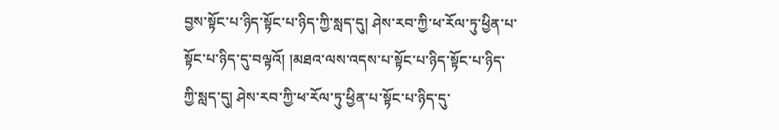བྱས་སྟོང་པ་ཉིད་སྟོང་པ་ཉིད་ཀྱི་སླད་དུ། ཤེས་རབ་ཀྱི་ཕ་རོལ་ཏུ་ཕྱིན་པ་སྟོང་པ་ཉིད་དུ་བལྟའོ། །མཐའ་ལས་འདས་པ་སྟོང་པ་ཉིད་སྟོང་པ་ཉིད་ཀྱི་སླད་དུ། ཤེས་རབ་ཀྱི་ཕ་རོལ་ཏུ་ཕྱིན་པ་སྟོང་པ་ཉིད་དུ་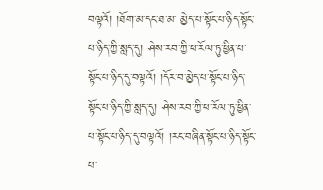བལྟའོ། །ཐོག་མ་དང་ཐ་མ་ མྱེད་པ་སྟོང་པ་ཉིད་སྟོང་པ་ཉིད་ཀྱི་སླད་དུ། ཤེས་རབ་ཀྱི་ཕ་རོལ་ཏུ་ཕྱིན་པ་སྟོང་པ་ཉིད་དུ་བལྟའོ། །དོར་བ་མྱེད་པ་སྟོང་པ་ཉིད་སྟོང་པ་ཉིད་ཀྱི་སླད་དུ། ཤེས་རབ་ཀྱི་ཕ་རོལ་ཏུ་ཕྱིན་པ་སྟོང་པ་ཉིད་དུ་བལྟའོ། །རང་བཞིན་སྟོང་པ་ཉིད་སྟོང་པ་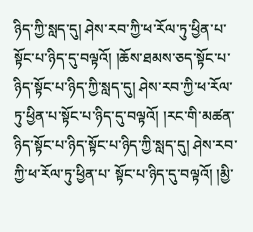ཉིད་ཀྱི་སླད་དུ། ཤེས་རབ་ཀྱི་ཕ་རོལ་ཏུ་ཕྱིན་པ་སྟོང་པ་ཉིད་དུ་བལྟའོ། །ཆོས་ཐམས་ཅད་སྟོང་པ་ཉིད་སྟོང་པ་ཉིད་ཀྱི་སླད་དུ། ཤེས་རབ་ཀྱི་ཕ་རོལ་ཏུ་ཕྱིན་པ་སྟོང་པ་ཉིད་དུ་བལྟའོ། །རང་གི་མཚན་ཉིད་སྟོང་པ་ཉིད་སྟོང་པ་ཉིད་ཀྱི་སླད་དུ། ཤེས་རབ་ཀྱི་ཕ་རོལ་ཏུ་ཕྱིན་པ་ སྟོང་པ་ཉིད་དུ་བལྟའོ། །མྱི་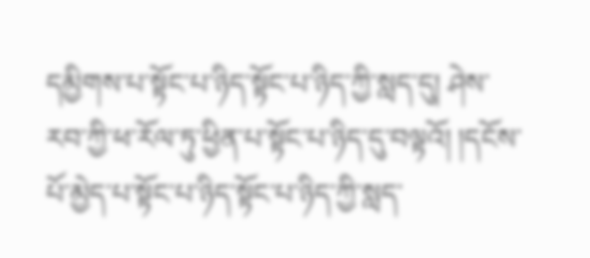དམྱིགས་པ་སྟོང་པ་ཉིད་སྟོང་པ་ཉིད་ཀྱི་སླད་དུ། ཤེས་རབ་ཀྱི་ཕ་རོལ་ཏུ་ཕྱིན་པ་སྟོང་པ་ཉིད་དུ་བལྟའོ། །དངོས་པོ་མྱེད་པ་སྟོང་པ་ཉིད་སྟོང་པ་ཉིད་ཀྱི་སླད་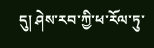དུ། ཤེས་རབ་ཀྱི་ཕ་རོལ་ཏུ་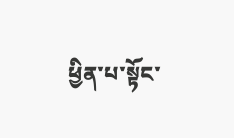ཕྱིན་པ་སྟོང་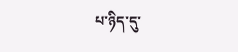པ་ཉིད་དུ་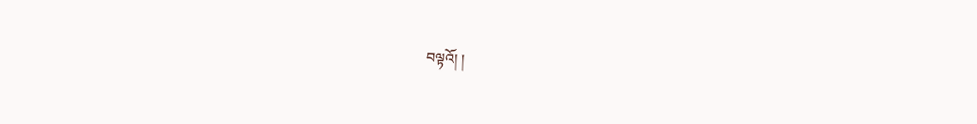བལྟའོ། །